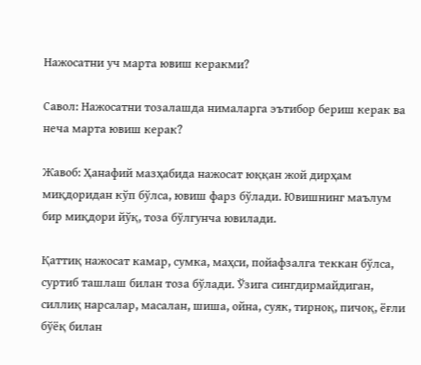Нажосатни уч марта ювиш керакми?

Савол: Нажосатни тозалашда нималарга эътибор бериш керак ва неча марта ювиш керак?

Жавоб: Ҳанафий мазҳабида нажосат юққан жой дирҳам миқдоридан кўп бўлса, ювиш фарз бўлади. Ювишнинг маълум бир миқдори йўқ, тоза бўлгунча ювилади.

Қаттиқ нажосат камар, сумка, маҳси, пойафзалга теккан бўлса, суртиб ташлаш билан тоза бўлади. Ўзига сингдирмайдиган, силлиқ нарсалар, масалан, шиша, ойна, суяк, тирноқ, пичоқ, ёғли бўёқ билан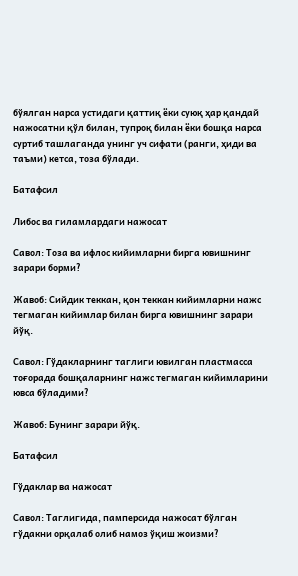бўялган нарса устидаги қаттиқ ёки суюқ ҳар қандай нажосатни қўл билан, тупроқ билан ёки бошқа нарса суртиб ташлаганда унинг уч сифати (ранги, ҳиди ва таъми) кетса, тоза бўлади.

Батафсил

Либос ва гиламлардаги нажосат

Савол: Тоза ва ифлос кийимларни бирга ювишнинг зарари борми?

Жавоб: Сийдик теккан, қон теккан кийимларни нажс тегмаган кийимлар билан бирга ювишнинг зарари йўқ.

Савол: Гўдакларнинг таглиги ювилган пластмасса тоғорада бошқаларнинг нажс тегмаган кийимларини ювса бўладими?

Жавоб: Бунинг зарари йўқ.

Батафсил

Гўдаклар ва нажосат

Савол: Таглигида, памперсида нажосат бўлган гўдакни орқалаб олиб намоз ўқиш жоизми?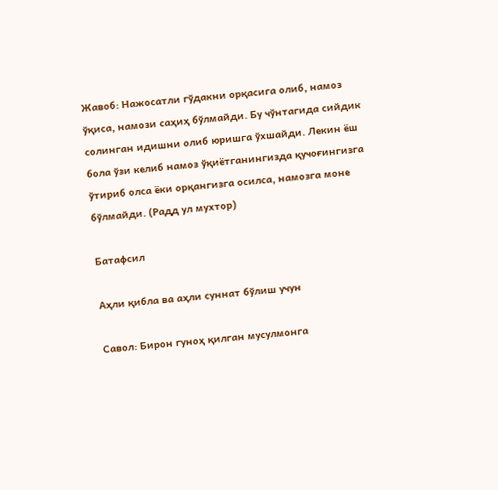Жавоб: Нажосатли гўдакни орқасига олиб, намоз ўқиса, намози саҳиҳ бўлмайди. Бу чўнтагида сийдик солинган идишни олиб юришга ўхшайди. Лекин ёш бола ўзи келиб намоз ўқиётганингизда қучоғингизга ўтириб олса ёки орқангизга осилса, намозга моне бўлмайди. (Радд ул мухтор)

Батафсил

Аҳли қибла ва аҳли суннат бўлиш учун

Савол: Бирон гуноҳ қилган мусулмонга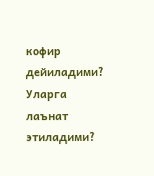кофир дейиладими? Уларга лаънат этиладими?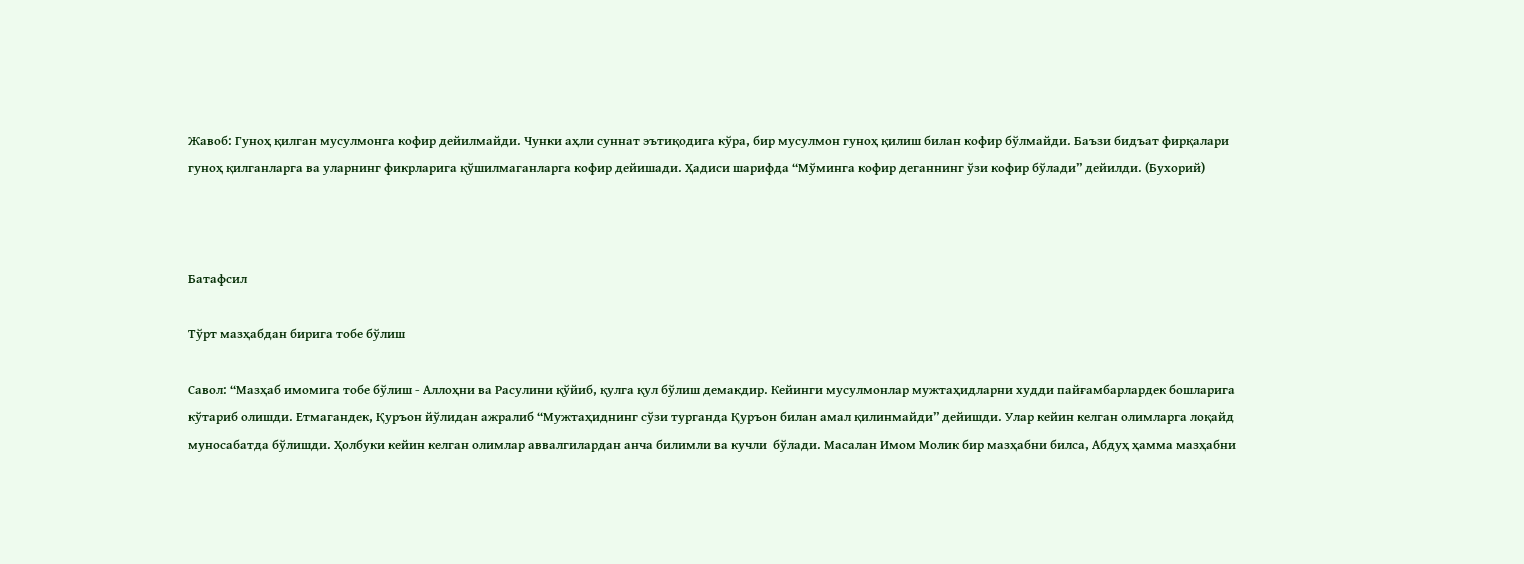Жавоб: Гуноҳ қилган мусулмонга кофир дейилмайди. Чунки аҳли суннат эътиқодига кўра, бир мусулмон гуноҳ қилиш билан кофир бўлмайди. Баъзи бидъат фирқалари гуноҳ қилганларга ва уларнинг фикрларига қўшилмаганларга кофир дейишади. Ҳадиси шарифда “Мўминга кофир деганнинг ўзи кофир бўлади” дейилди. (Бухорий)



Батафсил

Тўрт мазҳабдан бирига тобе бўлиш

Савол: “Мазҳаб имомига тобе бўлиш - Аллоҳни ва Расулини қўйиб, қулга қул бўлиш демакдир. Кейинги мусулмонлар мужтаҳидларни худди пайғамбарлардек бошларига кўтариб олишди. Етмагандек, Қуръон йўлидан ажралиб “Мужтаҳиднинг сўзи турганда Қуръон билан амал қилинмайди” дейишди. Улар кейин келган олимларга лоқайд муносабатда бўлишди. Ҳолбуки кейин келган олимлар аввалгилардан анча билимли ва кучли  бўлади. Масалан Имом Молик бир мазҳабни билса, Абдуҳ ҳамма мазҳабни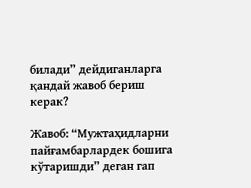билади” дейдиганларга қандай жавоб бериш керак?

Жавоб: “Мужтаҳидларни пайғамбарлардек бошига кўтаришди” деган гап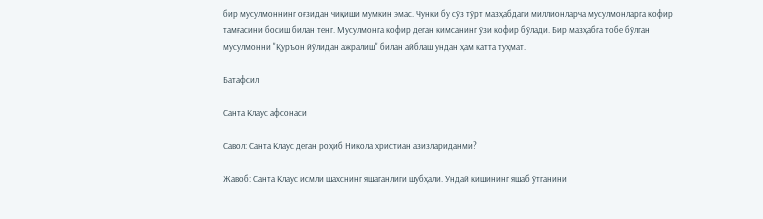бир мусулмоннинг оғзидан чиқиши мумкин эмас. Чунки бу сўз тўрт мазҳабдаги миллионларча мусулмонларга кофир тамғасини босиш билан тенг. Мусулмонга кофир деган кимсанинг ўзи кофир бўлади. Бир мазҳабга тобе бўлган мусулмонни "Қуръон йўлидан ажралиш" билан айблаш ундан ҳам катта туҳмат.

Батафсил

Санта Клaус афсонаси

Савол: Санта Клаус деган роҳиб Никола христиан азизлариданми?

Жавоб: Санта Клаус исмли шахснинг яшаганлиги шубҳали. Ундай кишининг яшаб ўтганини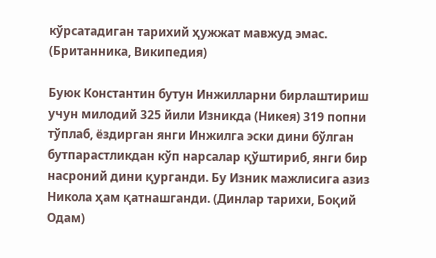кўрсатадиган тарихий ҳужжат мавжуд эмас. (Британника, Википедия)

Буюк Константин бутун Инжилларни бирлаштириш учун милодий 325 йили Изникда (Никея) 319 попни тўплаб, ёздирган янги Инжилга эски дини бўлган бутпарастликдан кўп нарсалар қўштириб, янги бир насроний дини қурганди. Бу Изник мажлисига азиз Никола ҳам қатнашганди. (Динлар тарихи, Боқий Одам)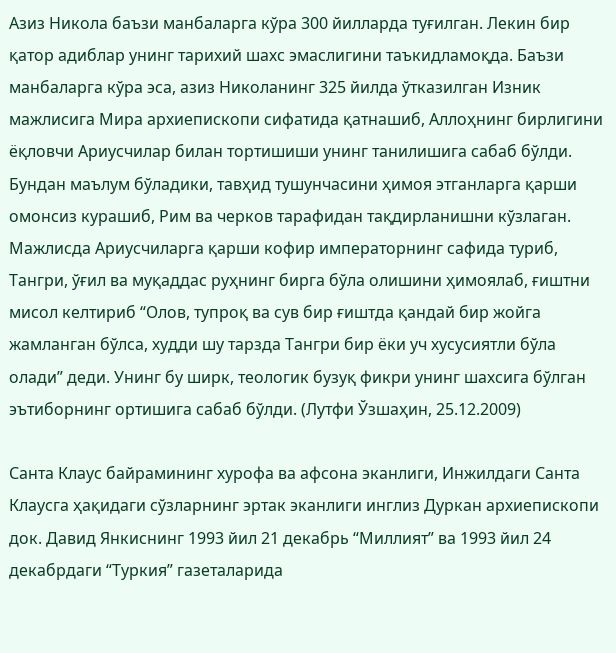Азиз Никола баъзи манбаларга кўра 300 йилларда туғилган. Лекин бир қатор адиблар унинг тарихий шахс эмаслигини таъкидламоқда. Баъзи манбаларга кўра эса, азиз Николанинг 325 йилда ўтказилган Изник мажлисига Мира архиепископи сифатида қатнашиб, Аллоҳнинг бирлигини ёқловчи Ариусчилар билан тортишиши унинг танилишига сабаб бўлди. Бундан маълум бўладики, тавҳид тушунчасини ҳимоя этганларга қарши омонсиз курашиб, Рим ва черков тарафидан тақдирланишни кўзлаган. Мажлисда Ариусчиларга қарши кофир императорнинг сафида туриб, Тангри, ўғил ва муқаддас руҳнинг бирга бўла олишини ҳимоялаб, ғиштни мисол келтириб “Олов, тупроқ ва сув бир ғиштда қандай бир жойга жамланган бўлса, худди шу тарзда Тангри бир ёки уч хусусиятли бўла олади” деди. Унинг бу ширк, теологик бузуқ фикри унинг шахсига бўлган эътиборнинг ортишига сабаб бўлди. (Лутфи Ўзшаҳин, 25.12.2009)

Санта Клаус байрамининг хурофа ва афсона эканлиги, Инжилдаги Санта Клаусга ҳақидаги сўзларнинг эртак эканлиги инглиз Дуркан архиепископи док. Давид Янкиснинг 1993 йил 21 декабрь “Миллият” ва 1993 йил 24 декабрдаги “Туркия” газеталарида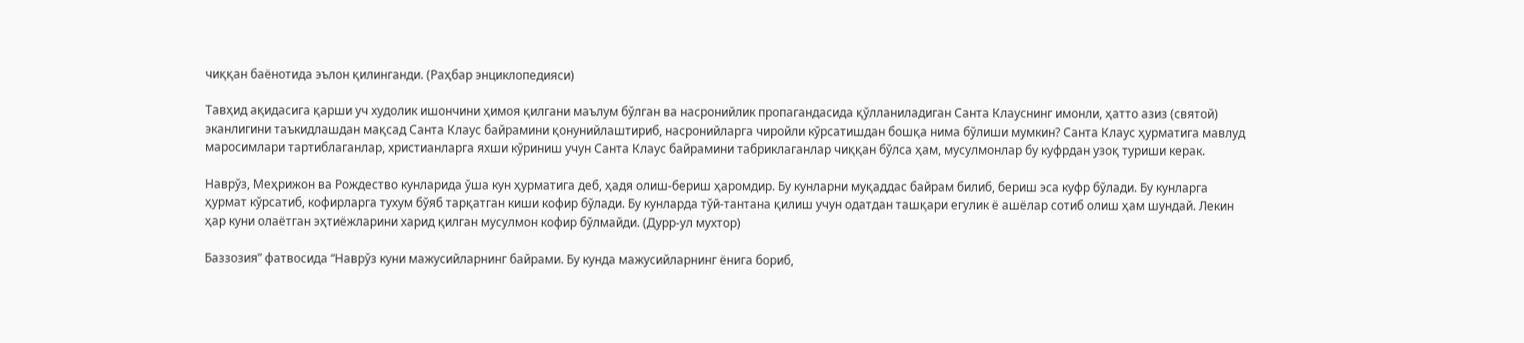чиққан баёнотида эълон қилинганди. (Раҳбар энциклопедияси)

Тавҳид ақидасига қарши уч худолик ишончини ҳимоя қилгани маълум бўлган ва насронийлик пропагандасида қўлланиладиган Санта Клауснинг имонли, ҳатто азиз (святой) эканлигини таъкидлашдан мақсад Санта Клаус байрамини қонунийлаштириб, насронийларга чиройли кўрсатишдан бошқа нима бўлиши мумкин? Санта Клаус ҳурматига мавлуд маросимлари тартиблаганлар, христианларга яхши кўриниш учун Санта Клаус байрамини табриклаганлар чиққан бўлса ҳам, мусулмонлар бу куфрдан узоқ туриши керак.

Наврўз, Меҳрижон ва Рождество кунларида ўша кун ҳурматига деб, ҳадя олиш-бериш ҳаромдир. Бу кунларни муқаддас байрам билиб, бериш эса куфр бўлади. Бу кунларга ҳурмат кўрсатиб, кофирларга тухум бўяб тарқатган киши кофир бўлади. Бу кунларда тўй-тантана қилиш учун одатдан ташқари егулик ё ашёлар сотиб олиш ҳам шундай. Лекин ҳар куни олаётган эҳтиёжларини харид қилган мусулмон кофир бўлмайди. (Дурр-ул мухтор)

Баззозия” фатвосида “Наврўз куни мажусийларнинг байрами. Бу кунда мажусийларнинг ёнига бориб,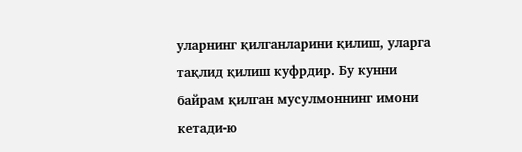уларнинг қилганларини қилиш, уларга тақлид қилиш куфрдир. Бу кунни байрам қилган мусулмоннинг имони кетади-ю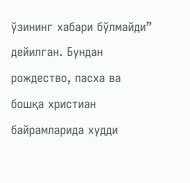ўзининг хабари бўлмайди” дейилган. Бундан рождество, пасха ва бошқа христиан байрамларида худди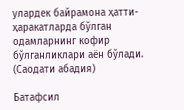улардек байрамона ҳатти-ҳаракатларда бўлган одамларнинг кофир бўлганликлари аён бўлади. (Саодати абадия)

Батафсил